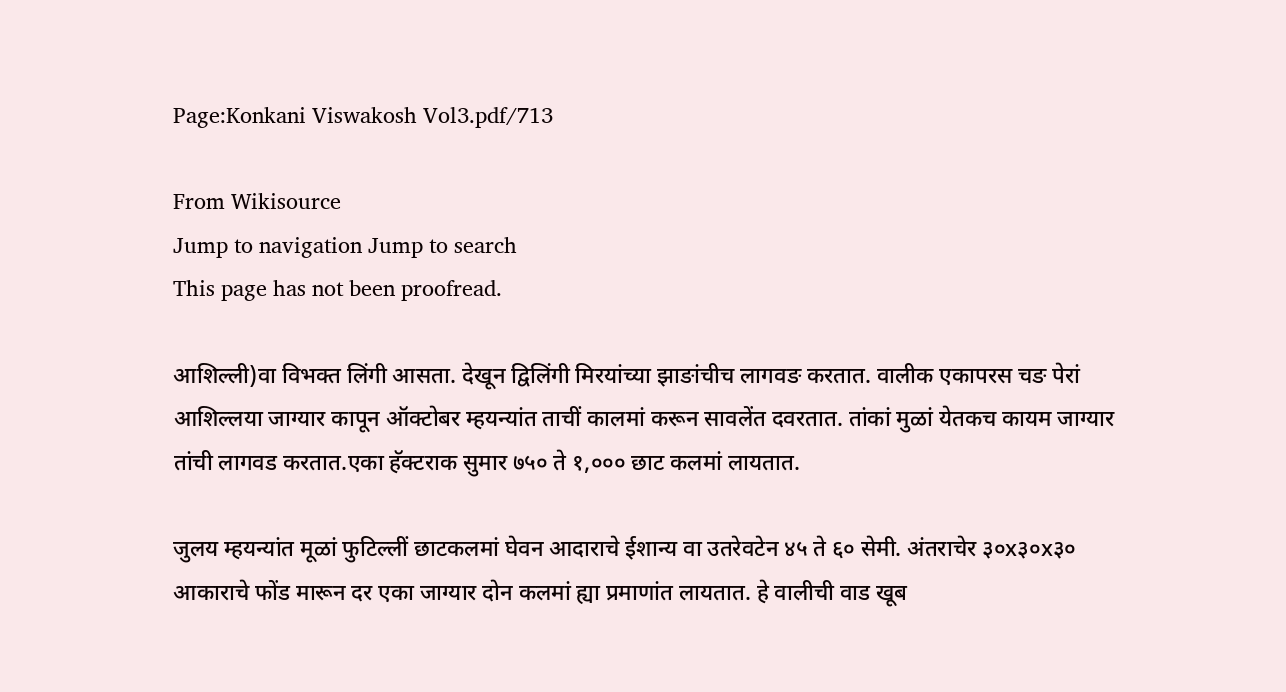Page:Konkani Viswakosh Vol3.pdf/713

From Wikisource
Jump to navigation Jump to search
This page has not been proofread.

आशिल्ली)वा विभक्त लिंगी आसता. देखून द्विलिंगी मिरयांच्या झाङांचीच लागवङ करतात. वालीक एकापरस चङ पेरां आशिल्लया जाग्यार कापून ऑक्टोबर म्हयन्यांत ताचीं कालमां करून सावलेंत दवरतात. तांकां मुळां येतकच कायम जाग्यार तांची लागवड करतात.एका हॅक्टराक सुमार ७५० ते १,००० छाट कलमां लायतात.

जुलय म्हयन्यांत मूळां फुटिल्लीं छाटकलमां घेवन आदाराचे ईशान्य वा उतरेवटेन ४५ ते ६० सेमी. अंतराचेर ३०x३०x३० आकाराचे फोंड मारून दर एका जाग्यार दोन कलमां ह्या प्रमाणांत लायतात. हे वालीची वाड खूब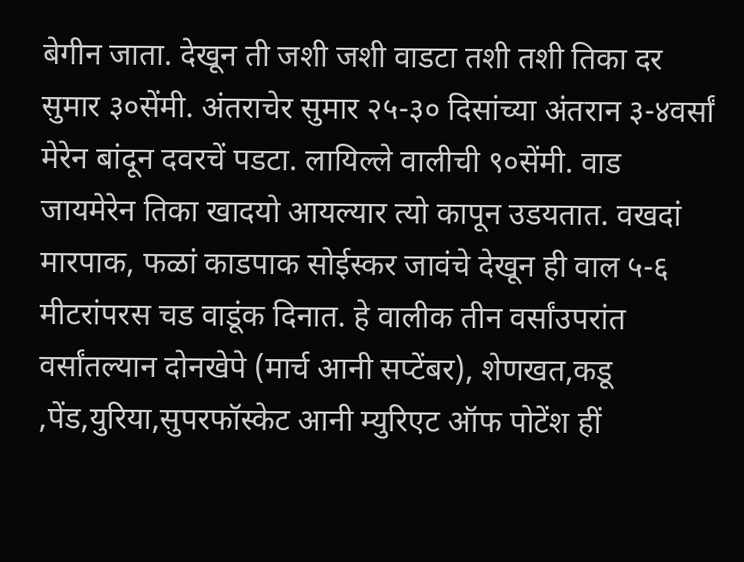बेगीन जाता. देखून ती जशी जशी वाडटा तशी तशी तिका दर सुमार ३०सेंमी. अंतराचेर सुमार २५-३० दिसांच्या अंतरान ३-४वर्सां मेरेन बांदून दवरचें पडटा. लायिल्ले वालीची ९०सेंमी. वाड जायमेरेन तिका खादयो आयल्यार त्यो कापून उडयतात. वखदां मारपाक, फळां काडपाक सोईस्कर जावंचे देखून ही वाल ५-६ मीटरांपरस चड वाडूंक दिनात. हे वालीक तीन वर्सांउपरांत वर्सांतल्यान दोनखेपे (मार्च आनी सप्टेंबर), शेणखत,कडू ,पेंड,युरिया,सुपरफॉस्केट आनी म्युरिएट ऑफ पोटेंश हीं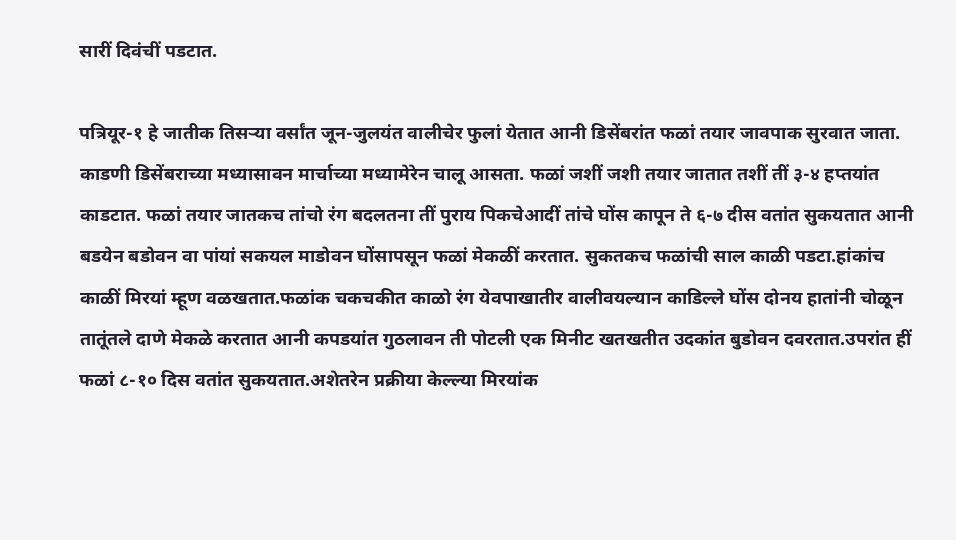सारीं दिवंचीं पडटात.

पत्रियूर-१ हे जातीक तिसऱ्या वर्सांत जून-जुलयंत वालीचेर फुलां येतात आनी डिसेंबरांत फळां तयार जावपाक सुरवात जाता. काडणी डिसेंबराच्या मध्यासावन मार्चाच्या मध्यामेरेन चालू आसता. फळां जशीं जशी तयार जातात तशीं तीं ३-४ हप्तयांत काडटात. फळां तयार जातकच तांचो रंग बदलतना तीं पुराय पिकचेआदीं तांचे घोंस कापून ते ६-७ दीस वतांत सुकयतात आनी बडयेन बडोवन वा पांयां सकयल माडोवन घोंसापसून फळां मेकळीं करतात. सुकतकच फळांची साल काळी पडटा.हांकांच काळीं मिरयां म्हूण वळखतात.फळांक चकचकीत काळो रंग येवपाखातीर वालीवयल्यान काडिल्ले घोंस दोनय हातांनी चोळून तातूंतले दाणे मेकळे करतात आनी कपडयांत गुठलावन ती पोटली एक मिनीट खतखतीत उदकांत बुडोवन दवरतात.उपरांत हीं फळां ८-१० दिस वतांत सुकयतात.अशेतरेन प्रक्रीया केल्ल्या मिरयांक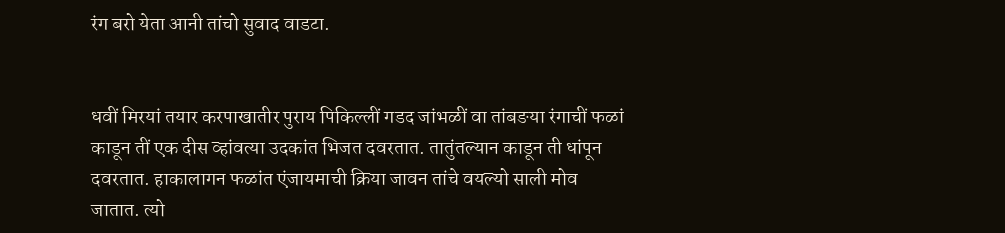रंग बरो येता आनी तांचो सुवाद वाडटा.


धवीं मिरयां तयार करपाखातीर पुराय पिकिल्लीं गडद जांभळीं वा तांबङया रंगाचीं फळां काडून तीं एक दीस व्हांवत्या उदकांत भिजत दवरतात. तातुंतल्यान काडून ती धांपून दवरतात. हाकालागन फळांत एंजायमाची क्रिया जावन तांचे वयल्यो साली मोव जातात. त्यो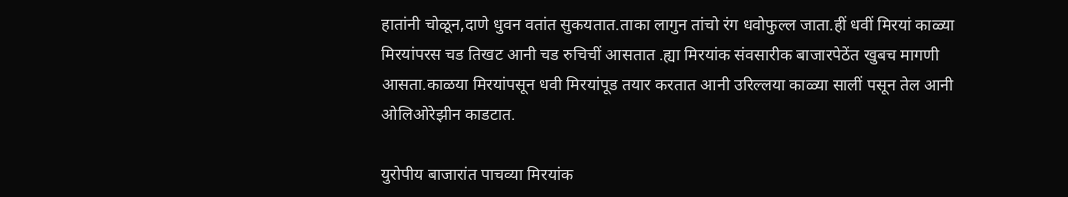हातांनी चोळून,दाणे धुवन वतांत सुकयतात.ताका लागुन तांचो रंग धवोफुल्ल जाता.हीं धवीं मिरयां काळ्या मिरयांपरस चड तिखट आनी चड रुचिचीं आसतात .ह्या मिरयांक संवसारीक बाजारपेठेंत खुबच मागणी आसता.काळया मिरयांपसून धवी मिरयांपूड तयार करतात आनी उरिल्लया काळ्या सालीं पसून तेल आनी ओलिओरेझीन काडटात.

युरोपीय बाजारांत पाचव्या मिरयांक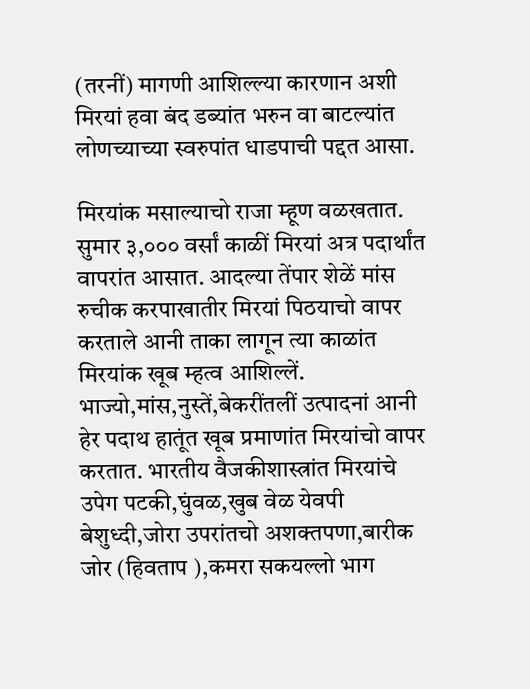(तरनीं) मागणी आशिल्ल्या कारणान अशी मिरयां हवा बंद डब्यांत भरुन वा बाटल्यांत लोणच्याच्या स्वरुपांत धाडपाची पद्दत आसा.

मिरयांक मसाल्याचो राजा म्हूण वळखतात. सुमार ३,००० वर्सां काळीं मिरयां अत्र पदार्थांत वापरांत आसात. आदल्या तेंपार शेळें मांस रुचीक करपाखातीर मिरयां पिठयाचो वापर करताले आनी ताका लागून त्या काळांत मिरयांक खूब म्हत्व आशिल्लें. भाज्यो,मांस,नुस्तें,बेकरींतलीं उत्पादनां आनी हेर पदाथ हातूंत खूब प्रमाणांत मिरयांचो वापर करतात. भारतीय वैजकीशास्त्रांत मिरयांचे उपेग पटकी,घुंवळ,खुब वेळ येवपी बेशुध्दी,जोरा उपरांतचो अशक्तपणा,बारीक जोर (हिवताप ),कमरा सकयल्लो भाग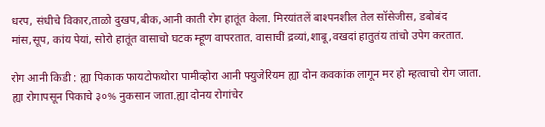धरप, संधीचे विकार,ताळो दुखप,बीक,आनी काती रोग हातूंत केला. मिरयांतलें बाश्पनशील तेल सॉसेजीस, डबोबंद मांस,सूप, कांय पेयां, सोरो हातूंत वासाचो घटक म्हूण वापरतात. वासाचीं द्रव्यां,शाबू,वखदां हातुतंय तांचो उपेग करतात.

रोग आनी किडी : ह्या पिकाक फायटोफथोरा पामीव्होरा आनी फ्युजेरियम ह्या दोन कवकांक लागून मर हो म्हत्वाचो रोग जाता. ह्या रोगापसून पिकाचे ३०% नुकसान जाता.ह्या दोनय रोगांचेर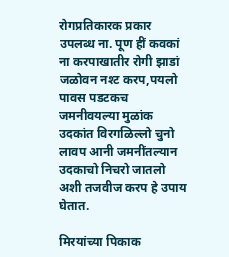रोगप्रतिकारक प्रकार उपलब्ध ना. पूण हीं कवकां ना करपाखातीर रोगी झाडां जळोवन नश्ट करप,पयलो पावस पडटकच जमनीवयल्या मुळांक उदकांत विरगळिल्लो चुनो लावप आनी जमनींतल्यान उदकाचो निचरो जातलो अशी तजवीज करप हे उपाय घेतात.

मिरयांच्या पिकाक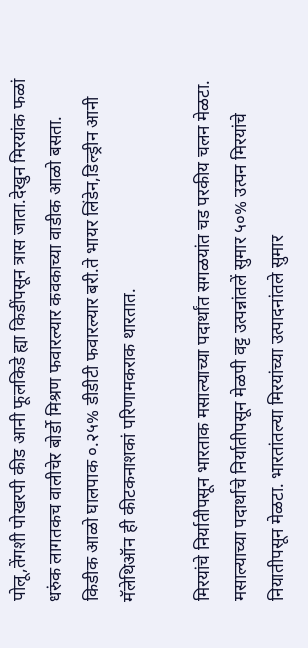पोलू,तेंगशी पोखरपी कीड आनी फूलकिडे ह्या किडींपसून त्रास जाता.देखुन मिरयांक फळां धरुंक लागतकच वालीचेर बोर्डो मिश्रण फवारल्यार कवकाच्या वाडीक आळो बसता. किडीक आळो घालपाक ०.२५% डीडीटी फवारल्यार बरी.ते भायर लिंडेन,डिल्ड्रीन आनी मॅलेथिऑन ही कीटकनाशकां परिणामकराक थारतात.

मिरयांचे निर्यातीपसून भारताक मसाल्याच्या पदार्थांत सगळयांत चड परकीय चलन मेळटा. मसाल्याच्या पदार्थाचे निर्यातीपसून मेळपी वट्ट उत्पन्नांतलें सुमार ५०% उत्पन मिरयांचे नियातीपसून मेळटा. भारतांतल्या मिरयांच्या उत्पादनांतले सुमार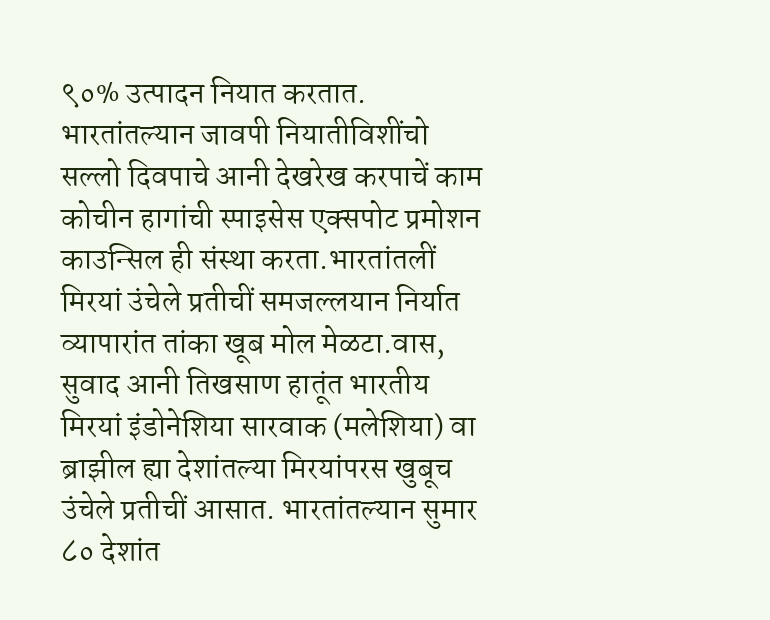९०% उत्पादन नियात करतात. भारतांतल्यान जावपी नियातीविशींचो सल्लो दिवपाचे आनी देखरेख करपाचें काम कोचीन हागांची स्पाइसेस एक्सपोट प्रमोशन काउन्सिल ही संस्था करता.भारतांतलीं मिरयां उंचेले प्रतीचीं समजल्लयान निर्यात व्यापारांत तांका खूब मोल मेळटा.वास, सुवाद आनी तिखसाण हातूंत भारतीय मिरयां इंडोनेशिया सारवाक (मलेशिया) वा ब्राझील ह्या देशांतल्या मिरयांपरस खुबूच उंचेले प्रतीचीं आसात. भारतांतल्यान सुमार ८० देशांत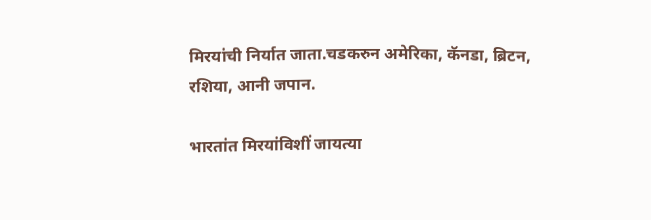मिरयांची निर्यात जाता.चडकरुन अमेरिका, कॅनडा, ब्रिटन, रशिया, आनी जपान.

भारतांत मिरयांविशीं जायत्या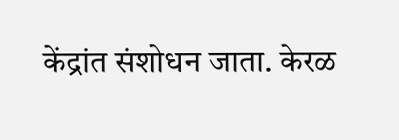केंद्रांत संशोधन जाता. केरळ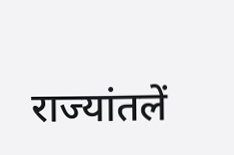राज्यांतलें